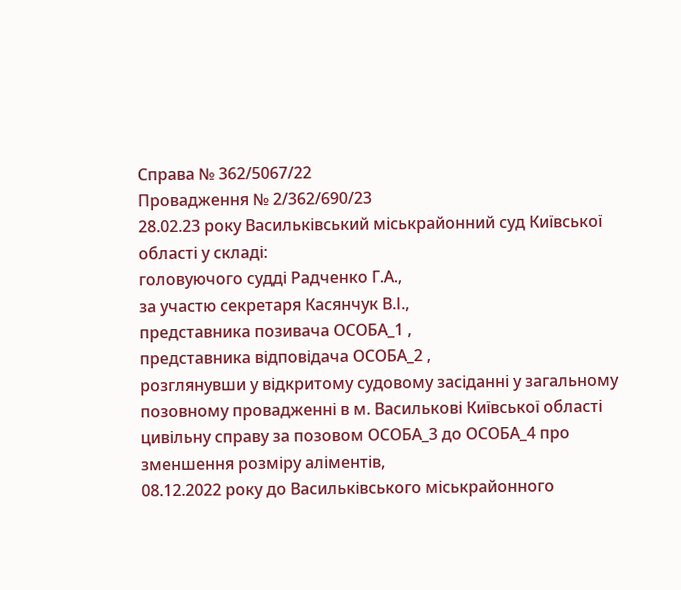Справа № 362/5067/22
Провадження № 2/362/690/23
28.02.23 року Васильківський міськрайонний суд Київської області у складі:
головуючого судді Радченко Г.А.,
за участю секретаря Касянчук В.І.,
представника позивача ОСОБА_1 ,
представника відповідача ОСОБА_2 ,
розглянувши у відкритому судовому засіданні у загальному позовному провадженні в м. Василькові Київської області цивільну справу за позовом ОСОБА_3 до ОСОБА_4 про зменшення розміру аліментів,
08.12.2022 року до Васильківського міськрайонного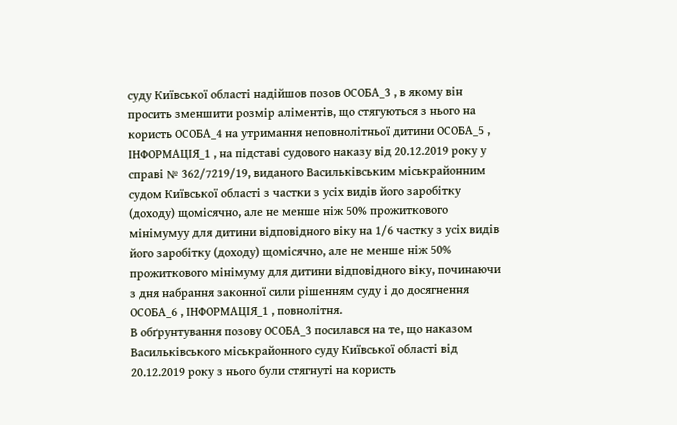суду Київської області надійшов позов ОСОБА_3 , в якому він просить зменшити розмір аліментів, що стягуються з нього на користь ОСОБА_4 на утримання неповнолітньої дитини ОСОБА_5 , ІНФОРМАЦІЯ_1 , на підставі судового наказу від 20.12.2019 року у справі № 362/7219/19, виданого Васильківським міськрайонним судом Київської області з частки з усіх видів його заробітку (доходу) щомісячно, але не менше ніж 50% прожиткового мінімумуу для дитини відповідного віку на 1/6 частку з усіх видів його заробітку (доходу) щомісячно, але не менше ніж 50% прожиткового мінімуму для дитини відповідного віку, починаючи з дня набрання законної сили рішенням суду і до досягнення ОСОБА_6 , ІНФОРМАЦІЯ_1 , повнолітня.
В обґрунтування позову ОСОБА_3 посилався на те, що наказом Васильківського міськрайонного суду Київської області від 20.12.2019 року з нього були стягнуті на користь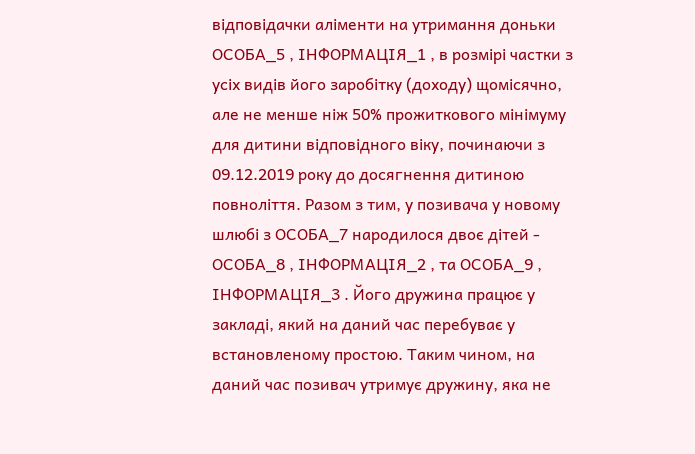відповідачки аліменти на утримання доньки ОСОБА_5 , ІНФОРМАЦІЯ_1 , в розмірі частки з усіх видів його заробітку (доходу) щомісячно, але не менше ніж 50% прожиткового мінімуму для дитини відповідного віку, починаючи з 09.12.2019 року до досягнення дитиною повноліття. Разом з тим, у позивача у новому шлюбі з ОСОБА_7 народилося двоє дітей - ОСОБА_8 , ІНФОРМАЦІЯ_2 , та ОСОБА_9 , ІНФОРМАЦІЯ_3 . Його дружина працює у закладі, який на даний час перебуває у встановленому простою. Таким чином, на даний час позивач утримує дружину, яка не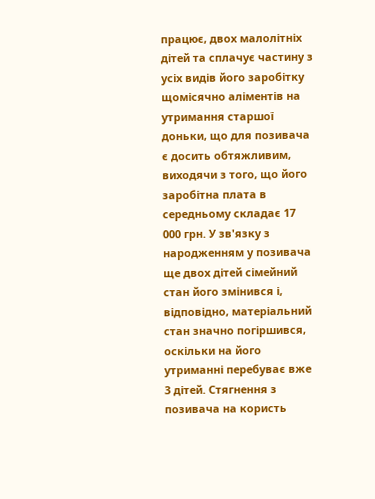працює, двох малолітніх дітей та сплачує частину з усіх видів його заробітку щомісячно аліментів на утримання старшої доньки, що для позивача є досить обтяжливим, виходячи з того, що його заробітна плата в середньому складає 17 000 грн. У зв'язку з народженням у позивача ще двох дітей сімейний стан його змінився і, відповідно, матеріальний стан значно погіршився, оскільки на його утриманні перебуває вже 3 дітей. Стягнення з позивача на користь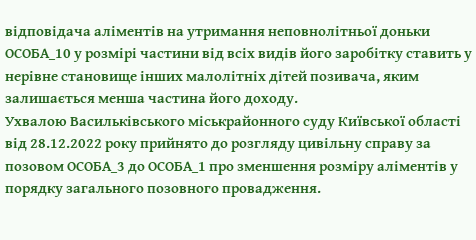відповідача аліментів на утримання неповнолітньої доньки ОСОБА_10 у розмірі частини від всіх видів його заробітку ставить у нерівне становище інших малолітніх дітей позивача, яким залишається менша частина його доходу.
Ухвалою Васильківського міськрайонного суду Київської області від 28.12.2022 року прийнято до розгляду цивільну справу за позовом ОСОБА_3 до ОСОБА_1 про зменшення розміру аліментів у порядку загального позовного провадження.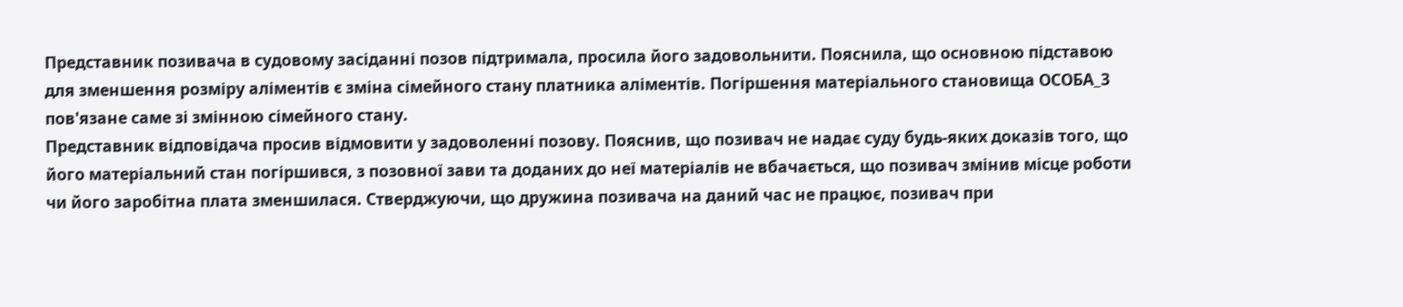Представник позивача в судовому засіданні позов підтримала, просила його задовольнити. Пояснила, що основною підставою для зменшення розміру аліментів є зміна сімейного стану платника аліментів. Погіршення матеріального становища ОСОБА_3 пов'язане саме зі змінною сімейного стану.
Представник відповідача просив відмовити у задоволенні позову. Пояснив, що позивач не надає суду будь-яких доказів того, що його матеріальний стан погіршився, з позовної зави та доданих до неї матеріалів не вбачається, що позивач змінив місце роботи чи його заробітна плата зменшилася. Стверджуючи, що дружина позивача на даний час не працює, позивач при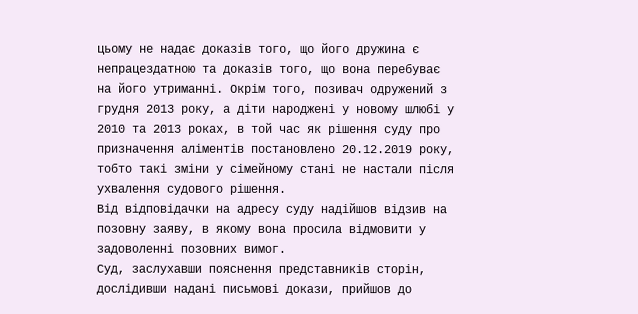цьому не надає доказів того, що його дружина є непрацездатною та доказів того, що вона перебуває на його утриманні. Окрім того, позивач одружений з грудня 2013 року, а діти народжені у новому шлюбі у 2010 та 2013 роках, в той час як рішення суду про призначення аліментів постановлено 20.12.2019 року, тобто такі зміни у сімейному стані не настали після ухвалення судового рішення.
Від відповідачки на адресу суду надійшов відзив на позовну заяву, в якому вона просила відмовити у задоволенні позовних вимог.
Суд, заслухавши пояснення представників сторін, дослідивши надані письмові докази, прийшов до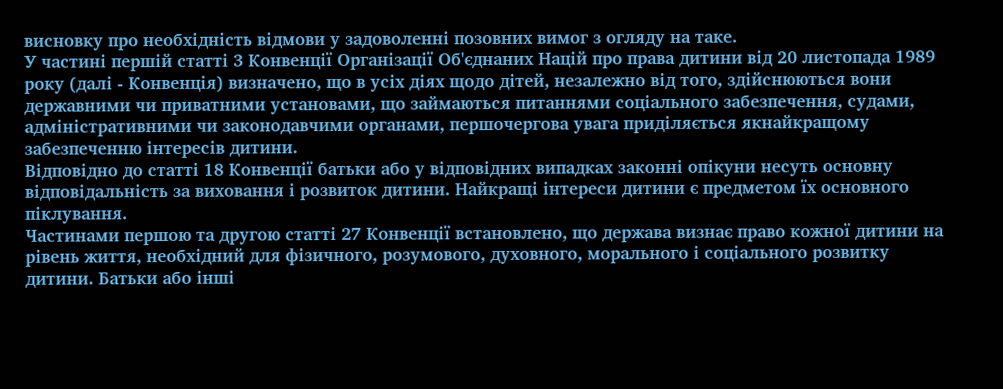висновку про необхідність відмови у задоволенні позовних вимог з огляду на таке.
У частині першій статті 3 Конвенції Організації Об'єднаних Націй про права дитини від 20 листопада 1989 року (далі - Конвенція) визначено, що в усіх діях щодо дітей, незалежно від того, здійснюються вони державними чи приватними установами, що займаються питаннями соціального забезпечення, судами, адміністративними чи законодавчими органами, першочергова увага приділяється якнайкращому забезпеченню інтересів дитини.
Відповідно до статті 18 Конвенції батьки або у відповідних випадках законні опікуни несуть основну відповідальність за виховання і розвиток дитини. Найкращі інтереси дитини є предметом їх основного піклування.
Частинами першою та другою статті 27 Конвенції встановлено, що держава визнає право кожної дитини на рівень життя, необхідний для фізичного, розумового, духовного, морального і соціального розвитку дитини. Батьки або інші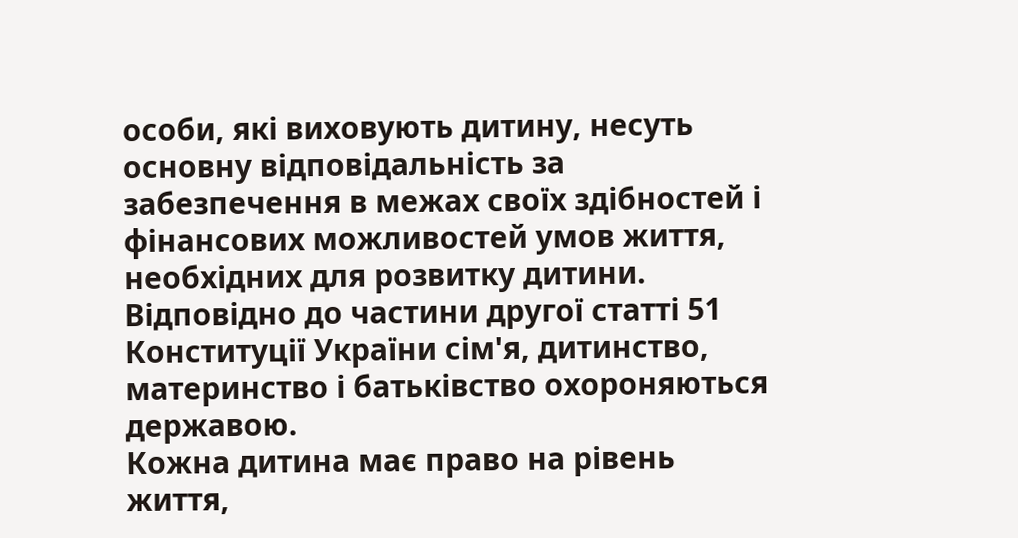особи, які виховують дитину, несуть основну відповідальність за забезпечення в межах своїх здібностей і фінансових можливостей умов життя, необхідних для розвитку дитини.
Відповідно до частини другої статті 51 Конституції України сім'я, дитинство, материнство і батьківство охороняються державою.
Кожна дитина має право на рівень життя,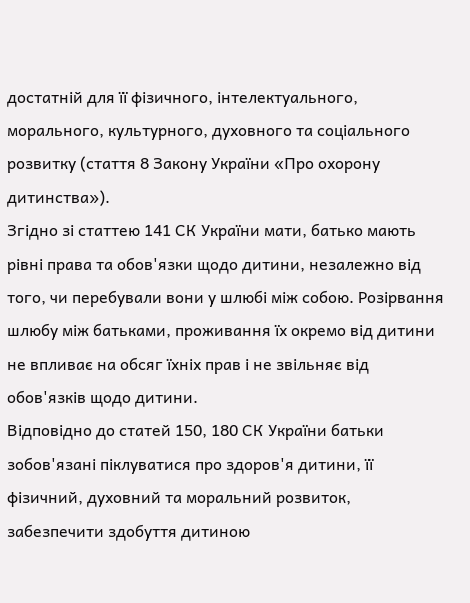достатній для її фізичного, інтелектуального, морального, культурного, духовного та соціального розвитку (стаття 8 Закону України «Про охорону дитинства»).
Згідно зі статтею 141 СК України мати, батько мають рівні права та обов'язки щодо дитини, незалежно від того, чи перебували вони у шлюбі між собою. Розірвання шлюбу між батьками, проживання їх окремо від дитини не впливає на обсяг їхніх прав і не звільняє від обов'язків щодо дитини.
Відповідно до статей 150, 180 СК України батьки зобов'язані піклуватися про здоров'я дитини, її фізичний, духовний та моральний розвиток, забезпечити здобуття дитиною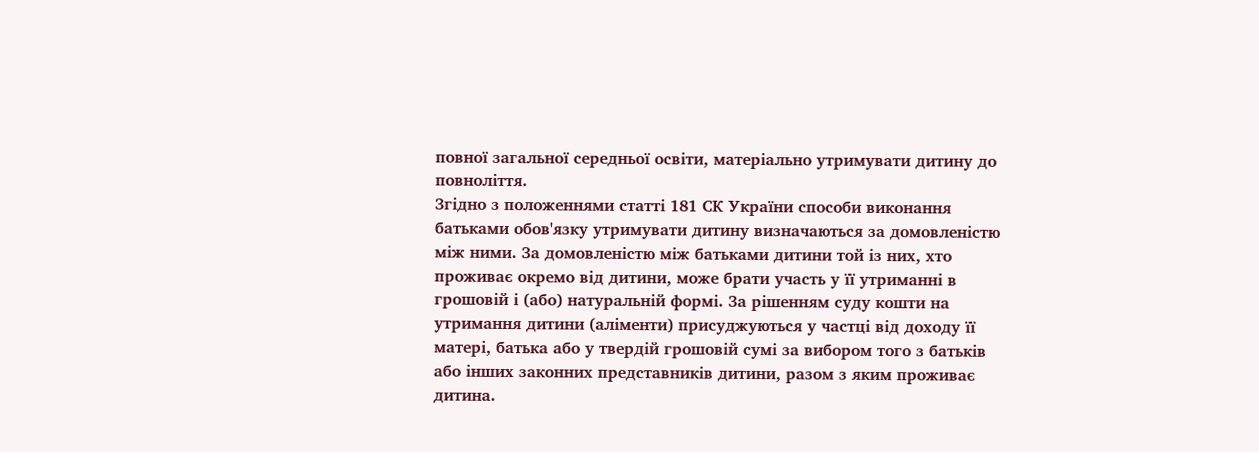повної загальної середньої освіти, матеріально утримувати дитину до повноліття.
Згідно з положеннями статті 181 СК України способи виконання батьками обов'язку утримувати дитину визначаються за домовленістю між ними. За домовленістю між батьками дитини той із них, хто проживає окремо від дитини, може брати участь у її утриманні в грошовій і (або) натуральній формі. За рішенням суду кошти на утримання дитини (аліменти) присуджуються у частці від доходу її матері, батька або у твердій грошовій сумі за вибором того з батьків або інших законних представників дитини, разом з яким проживає дитина.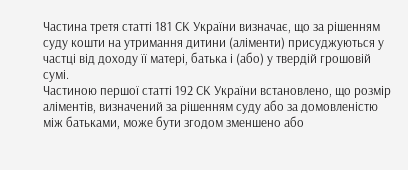Частина третя статті 181 СК України визначає, що за рішенням суду кошти на утримання дитини (аліменти) присуджуються у частці від доходу її матері, батька і (або) у твердій грошовій сумі.
Частиною першої статті 192 СК України встановлено, що розмір аліментів, визначений за рішенням суду або за домовленістю між батьками, може бути згодом зменшено або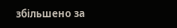збільшено за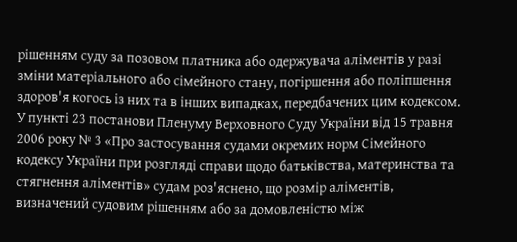рішенням суду за позовом платника або одержувача аліментів у разі зміни матеріального або сімейного стану, погіршення або поліпшення здоров'я когось із них та в інших випадках, передбачених цим кодексом.
У пункті 23 постанови Пленуму Верховного Суду України від 15 травня 2006 року № 3 «Про застосування судами окремих норм Сімейного кодексу України при розгляді справи щодо батьківства, материнства та стягнення аліментів» судам роз'яснено, що розмір аліментів, визначений судовим рішенням або за домовленістю між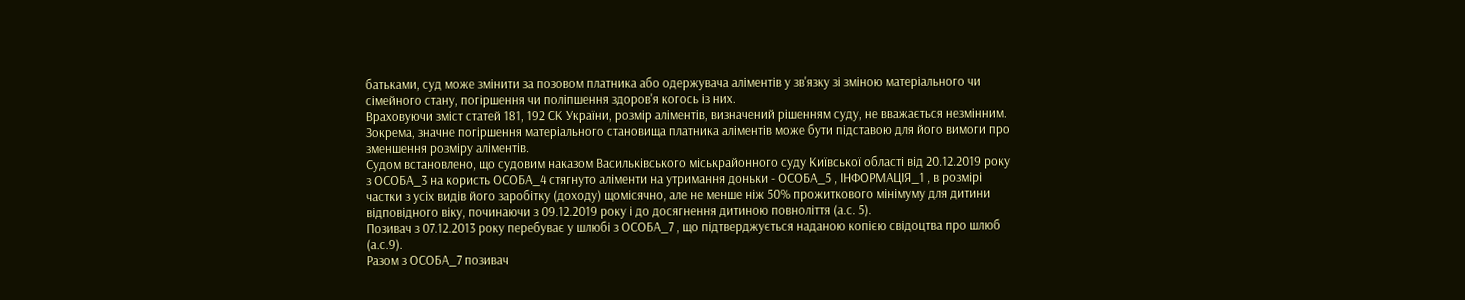батьками, суд може змінити за позовом платника або одержувача аліментів у зв'язку зі зміною матеріального чи сімейного стану, погіршення чи поліпшення здоров'я когось із них.
Враховуючи зміст статей 181, 192 СК України, розмір аліментів, визначений рішенням суду, не вважається незмінним. Зокрема, значне погіршення матеріального становища платника аліментів може бути підставою для його вимоги про зменшення розміру аліментів.
Судом встановлено, що судовим наказом Васильківського міськрайонного суду Київської області від 20.12.2019 року з ОСОБА_3 на користь ОСОБА_4 стягнуто аліменти на утримання доньки - ОСОБА_5 , ІНФОРМАЦІЯ_1 , в розмірі частки з усіх видів його заробітку (доходу) щомісячно, але не менше ніж 50% прожиткового мінімуму для дитини відповідного віку, починаючи з 09.12.2019 року і до досягнення дитиною повноліття (а.с. 5).
Позивач з 07.12.2013 року перебуває у шлюбі з ОСОБА_7 , що підтверджується наданою копією свідоцтва про шлюб (а.с.9).
Разом з ОСОБА_7 позивач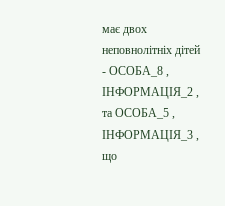має двох неповнолітніх дітей - ОСОБА_8 , ІНФОРМАЦІЯ_2 , та ОСОБА_5 , ІНФОРМАЦІЯ_3 , що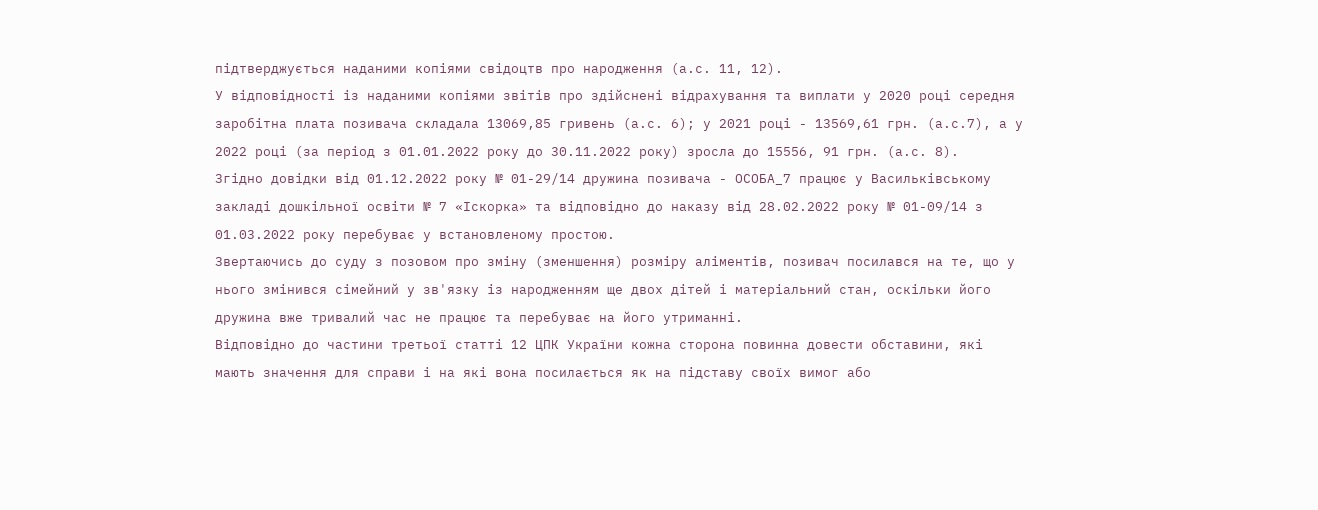підтверджується наданими копіями свідоцтв про народження (а.с. 11, 12).
У відповідності із наданими копіями звітів про здійснені відрахування та виплати у 2020 році середня заробітна плата позивача складала 13069,85 гривень (а.с. 6); у 2021 році - 13569,61 грн. (а.с.7), а у 2022 році (за період з 01.01.2022 року до 30.11.2022 року) зросла до 15556, 91 грн. (а.с. 8).
Згідно довідки від 01.12.2022 року № 01-29/14 дружина позивача - ОСОБА_7 працює у Васильківському закладі дошкільної освіти № 7 «Іскорка» та відповідно до наказу від 28.02.2022 року № 01-09/14 з 01.03.2022 року перебуває у встановленому простою.
Звертаючись до суду з позовом про зміну (зменшення) розміру аліментів, позивач посилався на те, що у нього змінився сімейний у зв'язку із народженням ще двох дітей і матеріальний стан, оскільки його дружина вже тривалий час не працює та перебуває на його утриманні.
Відповідно до частини третьої статті 12 ЦПК України кожна сторона повинна довести обставини, які мають значення для справи і на які вона посилається як на підставу своїх вимог або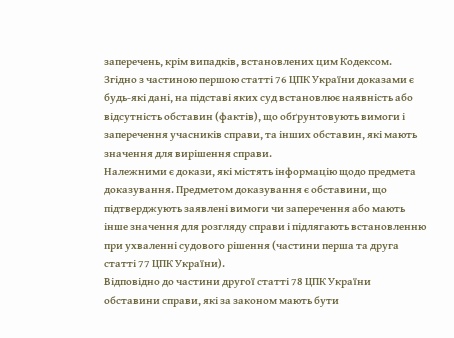заперечень, крім випадків, встановлених цим Кодексом.
Згідно з частиною першою статті 76 ЦПК України доказами є будь-які дані, на підставі яких суд встановлює наявність або відсутність обставин (фактів), що обґрунтовують вимоги і заперечення учасників справи, та інших обставин, які мають значення для вирішення справи.
Належними є докази, які містять інформацію щодо предмета доказування. Предметом доказування є обставини, що підтверджують заявлені вимоги чи заперечення або мають інше значення для розгляду справи і підлягають встановленню при ухваленні судового рішення (частини перша та друга статті 77 ЦПК України).
Відповідно до частини другої статті 78 ЦПК України обставини справи, які за законом мають бути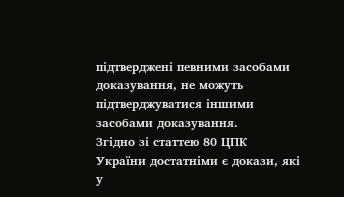підтверджені певними засобами доказування, не можуть підтверджуватися іншими засобами доказування.
Згідно зі статтею 80 ЦПК України достатніми є докази, які у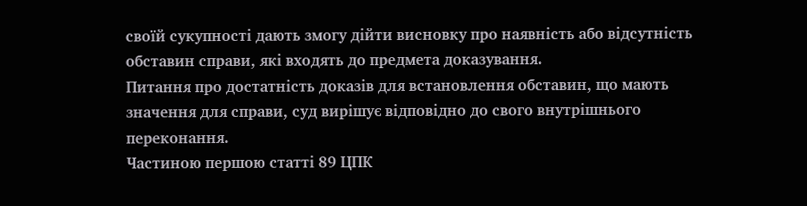своїй сукупності дають змогу дійти висновку про наявність або відсутність обставин справи, які входять до предмета доказування.
Питання про достатність доказів для встановлення обставин, що мають значення для справи, суд вирішує відповідно до свого внутрішнього переконання.
Частиною першою статті 89 ЦПК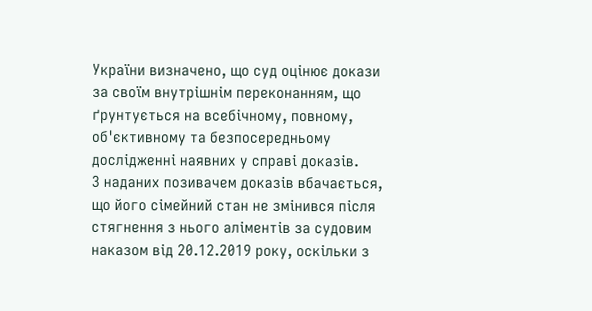України визначено, що суд оцінює докази за своїм внутрішнім переконанням, що ґрунтується на всебічному, повному, об'єктивному та безпосередньому дослідженні наявних у справі доказів.
З наданих позивачем доказів вбачається, що його сімейний стан не змінився після стягнення з нього аліментів за судовим наказом від 20.12.2019 року, оскільки з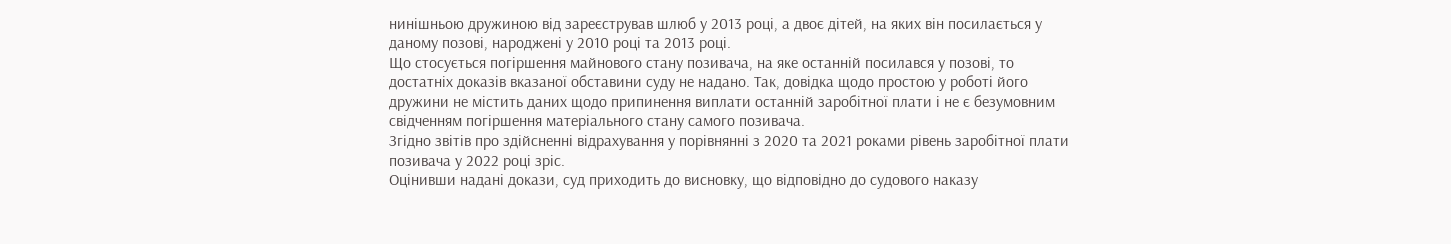нинішньою дружиною від зареєстрував шлюб у 2013 році, а двоє дітей, на яких він посилається у даному позові, народжені у 2010 році та 2013 році.
Що стосується погіршення майнового стану позивача, на яке останній посилався у позові, то достатніх доказів вказаної обставини суду не надано. Так, довідка щодо простою у роботі його дружини не містить даних щодо припинення виплати останній заробітної плати і не є безумовним свідченням погіршення матеріального стану самого позивача.
Згідно звітів про здійсненні відрахування у порівнянні з 2020 та 2021 роками рівень заробітної плати позивача у 2022 році зріс.
Оцінивши надані докази, суд приходить до висновку, що відповідно до судового наказу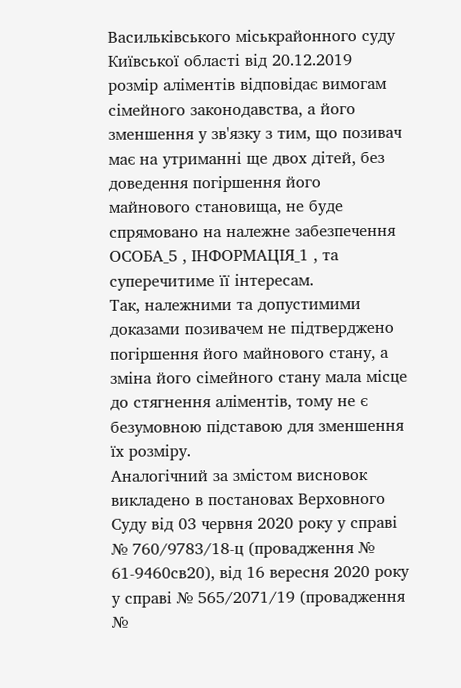Васильківського міськрайонного суду Київської області від 20.12.2019 розмір аліментів відповідає вимогам сімейного законодавства, а його зменшення у зв'язку з тим, що позивач має на утриманні ще двох дітей, без доведення погіршення його майнового становища, не буде спрямовано на належне забезпечення ОСОБА_5 , ІНФОРМАЦІЯ_1 , та суперечитиме її інтересам.
Так, належними та допустимими доказами позивачем не підтверджено погіршення його майнового стану, а зміна його сімейного стану мала місце до стягнення аліментів, тому не є безумовною підставою для зменшення їх розміру.
Аналогічний за змістом висновок викладено в постановах Верховного Суду від 03 червня 2020 року у справі № 760/9783/18-ц (провадження № 61-9460св20), від 16 вересня 2020 року у справі № 565/2071/19 (провадження №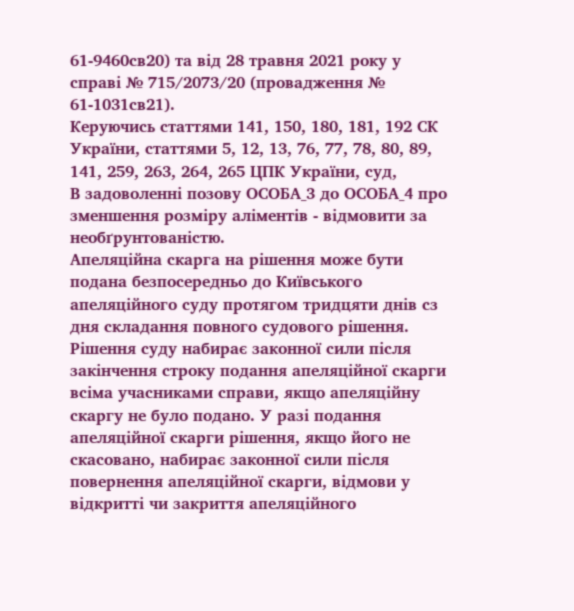61-9460св20) та від 28 травня 2021 року у справі № 715/2073/20 (провадження № 61-1031св21).
Керуючись статтями 141, 150, 180, 181, 192 СК України, статтями 5, 12, 13, 76, 77, 78, 80, 89, 141, 259, 263, 264, 265 ЦПК України, суд,
В задоволенні позову ОСОБА_3 до ОСОБА_4 про зменшення розміру аліментів - відмовити за необґрунтованістю.
Апеляційна скарга на рішення може бути подана безпосередньо до Київського апеляційного суду протягом тридцяти днів сз дня складання повного судового рішення.
Рішення суду набирає законної сили після закінчення строку подання апеляційної скарги всіма учасниками справи, якщо апеляційну скаргу не було подано. У разі подання апеляційної скарги рішення, якщо його не скасовано, набирає законної сили після повернення апеляційної скарги, відмови у відкритті чи закриття апеляційного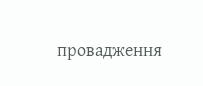провадження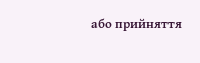або прийняття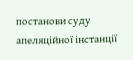постанови суду апеляційної інстанції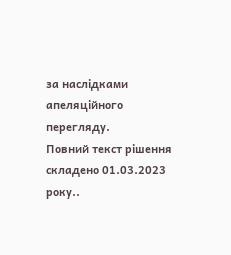за наслідками апеляційного перегляду.
Повний текст рішення складено 01.03.2023 року..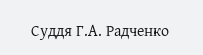Суддя Г.А. Радченко